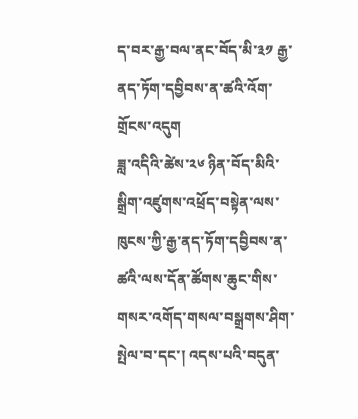ད་བར་རྒྱ་བལ་ནང་བོད་མི་༣༡ རྒྱ་ནད་ཏོག་དབྱིབས་ན་ཚའི་འོག་གྲོངས་འདུག
ཟླ་འདིའི་ཚེས་༢༦ ཉིན་བོད་མིའི་སྒྲིག་འཛུགས་འཕྲོད་བསྟེན་ལས་ཁུངས་ཀྱི་རྒྱ་ནད་ཏོག་དབྱིབས་ན་ཚའི་ལས་དོན་ཚོགས་ཆུང་གིས་གསར་འགོད་གསལ་བསྒྲགས་ཤིག་སྤེལ་བ་དང་། འདས་པའི་བདུན་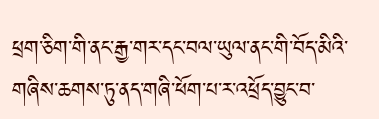ཕྲག་ཅིག་གི་ནང་རྒྱ་གར་དང་བལ་ཡུལ་ནང་གི་བོད་མིའི་གཞིས་ཆགས་ཏུ་ནད་གཞི་ཕོག་པ་ར་འཕྲོད་བྱུང་བ་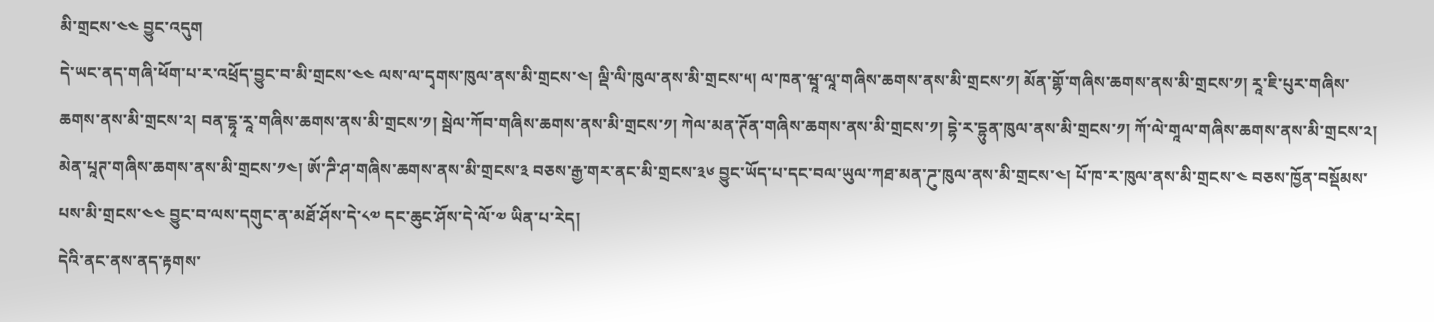མི་གྲངས་༤༤ བྱུང་འདུག
དེ་ཡང་ནད་གཞི་ཕོག་པ་ར་འཕྲོད་བྱུང་བ་མི་གྲངས་༤༤ ལས་ལ་དྭགས་ཁུལ་ནས་མི་གྲངས་༤། ལྡི་ལི་ཁུལ་ནས་མི་གྲངས་༥། ལ་ཁན་ཝཱ་ལཱ་གཞིས་ཆགས་ནས་མི་གྲངས་༡། མོན་གྷོ་གཞིས་ཆགས་ནས་མི་གྲངས་༡། རཱ་ཇི་པུར་གཞིས་ཆགས་ནས་མི་གྲངས་༢། བན་དྷཱ་རཱ་གཞིས་ཆགས་ནས་མི་གྲངས་༡། སྦེལ་ཀོབ་གཞིས་ཆགས་ནས་མི་གྲངས་༡། ཀེལ་མན་ཊོན་གཞིས་ཆགས་ནས་མི་གྲངས་༡། དྷེ་ར་དྷུན་ཁུལ་ནས་མི་གྲངས་༡། ཀོ་ལེ་གཱལ་གཞིས་ཆགས་ནས་མི་གྲངས་༢། མེན་པཱཊ་གཞིས་ཆགས་ནས་མི་གྲངས་༡༤། ཨོ་ཌི་ཤ་གཞིས་ཆགས་ནས་མི་གྲངས་༣ བཅས་རྒྱ་གར་ནང་མི་གྲངས་༣༦ བྱུང་ཡོད་པ་དང་བལ་ཡུལ་ཀཐ་མན་ཌུ་ཁུལ་ནས་མི་གྲངས་༤། པོ་ཁ་ར་ཁུལ་ནས་མི་གྲངས་༤ བཅས་ཁྱོན་བསྡོམས་པས་མི་གྲངས་༤༤ བྱུང་བ་ལས་དགུང་ན་མཐོ་ཤོས་དེ་༨༧ དང་ཆུང་ཤོས་དེ་ལོ་༧ ཡིན་པ་རེད།
དེའི་ནང་ནས་ནད་རྟགས་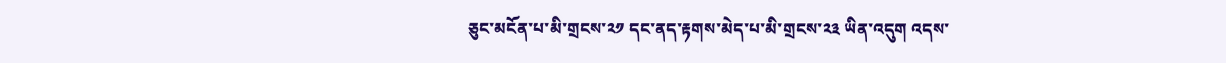ཅུང་མངོན་པ་མི་གྲངས་༢༡ དང་ནད་རྟགས་མེད་པ་མི་གྲངས་༢༣ ཡིན་འདུག འདས་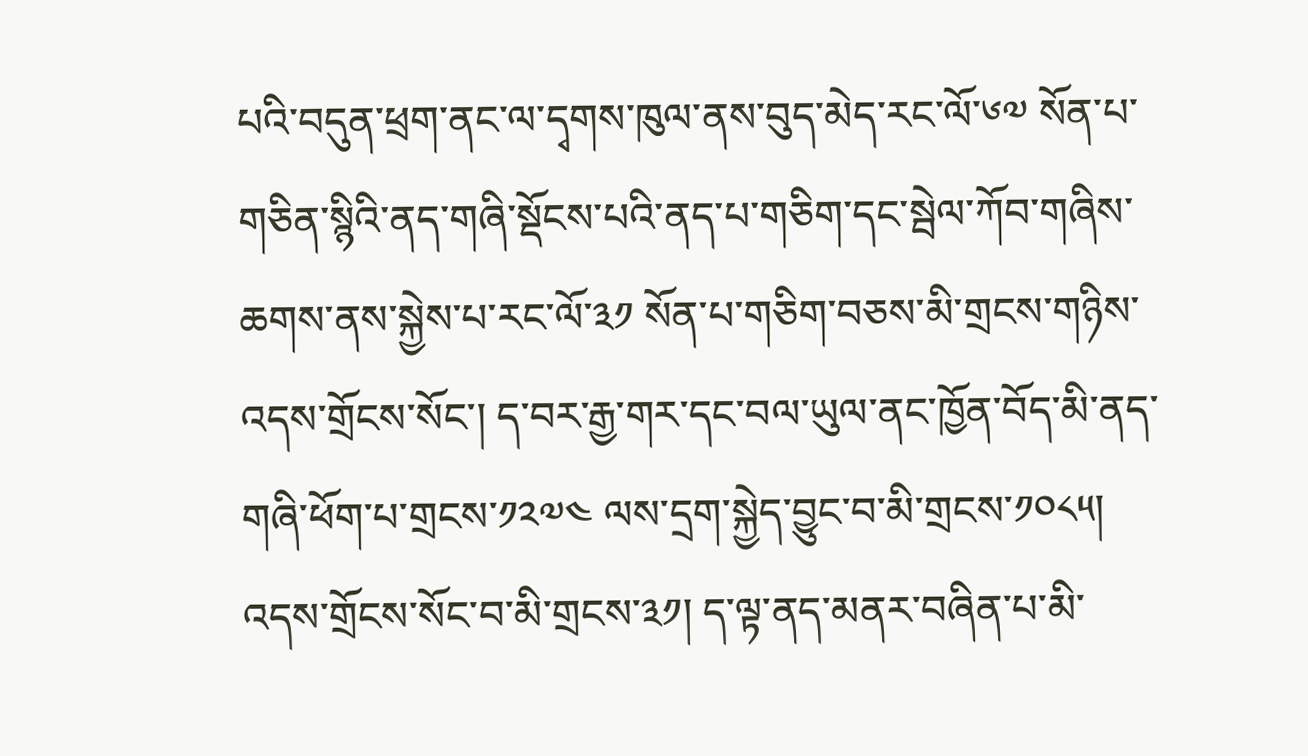པའི་བདུན་ཕྲག་ནང་ལ་དྭགས་ཁུལ་ནས་བུད་མེད་རང་ལོ་༦༧ སོན་པ་གཅིན་སྙིའི་ནད་གཞི་སྡོངས་པའི་ནད་པ་གཅིག་དང་སྦེལ་ཀོབ་གཞིས་ཆགས་ནས་སྐྱེས་པ་རང་ལོ་༣༡ སོན་པ་གཅིག་བཅས་མི་གྲངས་གཉིས་འདས་གྲོངས་སོང་། ད་བར་རྒྱ་གར་དང་བལ་ཡུལ་ནང་ཁྱོན་བོད་མི་ནད་གཞི་ཕོག་པ་གྲངས་༡༢༧༤ ལས་དྲག་སྐྱེད་བྱུང་བ་མི་གྲངས་༡༠༨༥། འདས་གྲོངས་སོང་བ་མི་གྲངས་༣༡། ད་ལྟ་ནད་མནར་བཞིན་པ་མི་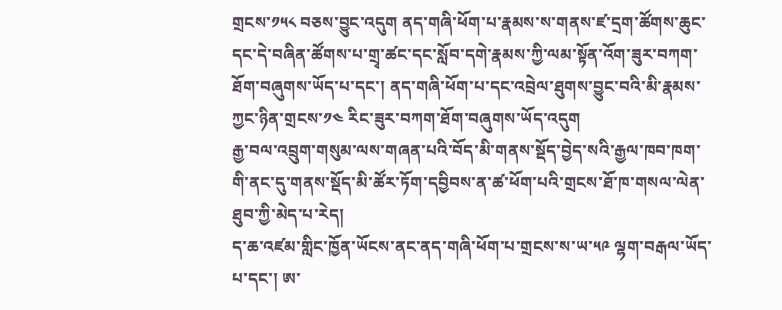གྲངས་༡༥༨ བཅས་བྱུང་འདུག ནད་གཞི་ཕོག་པ་རྣམས་ས་གནས་ཛ་དྲག་ཚོགས་ཆུང་དང་དེ་བཞིན་ཚོགས་པ་གྲྭ་ཚང་དང་སློབ་དགེ་རྣམས་ཀྱི་ལམ་སྟོན་འོག་ཟུར་བཀག་ཐོག་བཞུགས་ཡོད་པ་དང་། ནད་གཞི་ཕོག་པ་དང་འབྲེལ་ཐུགས་བྱུང་བའི་མི་རྣམས་ཀྱང་ཉིན་གྲངས་༡༤ རིང་ཟུར་བཀག་ཐོག་བཞུགས་ཡོད་འདུག
རྒྱ་བལ་འབྲུག་གསུམ་ལས་གཞན་པའི་བོད་མི་གནས་སྡོད་བྱེད་སའི་རྒྱལ་ཁབ་ཁག་གི་ནང་དུ་གནས་སྡོད་མི་ཚོར་ཏོག་དབྱིབས་ན་ཚ་ཕོག་པའི་གྲངས་ཐོ་ཁ་གསལ་ལེན་ཐུབ་ཀྱི་མེད་པ་རེད།
ད་ཆ་འཛམ་གླིང་ཁྱོན་ཡོངས་ནང་ནད་གཞི་ཕོག་པ་གྲངས་ས་ཡ་༥༩ ལྷག་བརྒལ་ཡོད་པ་དང་། ཨ་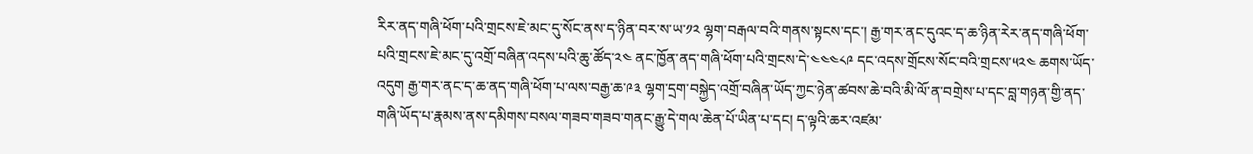རིར་ནད་གཞི་ཕོག་པའི་གྲངས་ཇེ་མང་དུ་སོང་ནས་ད་ཉིན་བར་ས་ཡ་༡༢ ལྷག་བརྒལ་བའི་གནས་སྟངས་དང་། རྒྱ་གར་ནང་དུའང་ད་ཆ་ཉིན་རེར་ནད་གཞི་ཕོག་པའི་གྲངས་ཇེ་མང་དུ་འགྲོ་བཞིན་འདས་པའི་ཆུ་ཚོད་༢༤ ནང་ཁྱོན་ནད་གཞི་ཕོག་པའི་གྲངས་དེ་༤༤༤༨༩ དང་འདས་གྲོངས་སོང་བའི་གྲངས་༥༢༤ ཆགས་ཡོད་འདུག རྒྱ་གར་ནང་ད་ཆ་ནད་གཞི་ཕོག་པ་ལས་བརྒྱ་ཆ་༩༣ ལྷག་དྲག་བསྐྱེད་འགྲོ་བཞིན་ཡོད་ཀྱང་ཉེན་ཚབས་ཆེ་བའི་མི་ལོ་ན་བགྲེས་པ་དང་བླ་གཉན་གྱི་ནད་གཞི་ཡོད་པ་རྣམས་ནས་དམིགས་བསལ་གཟབ་གཟབ་གནང་རྒྱུ་དེ་གལ་ཆེན་པོ་ཡིན་པ་དང། ད་ལྟའི་ཆར་འཛམ་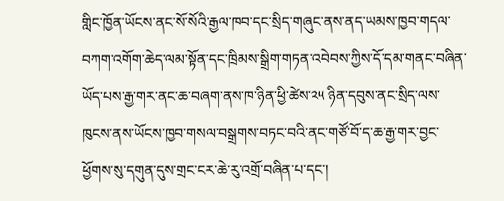གླིང་ཁྱོན་ཡོངས་ནང་སོ་སོའི་རྒྱལ་ཁབ་དང་སྲིད་གཞུང་ནས་ནད་ཡམས་ཁྱབ་གདལ་བཀག་འགོག་ཆེད་ལམ་སྟོན་དང་ཁྲིམས་སྒྲིག་གཏན་འབེབས་ཀྱིས་དོ་དམ་གནང་བཞིན་ཡོད་པས་རྒྱ་གར་ནང་ཆ་བཞག་ནས་ཁ་ཉིན་ཕྱི་ཚེས་༢༥ ཉིན་དབུས་ནང་སྲིད་ལས་ཁུངས་ནས་ཡོངས་ཁྱབ་གསལ་བསྒྲགས་བཏང་བའི་ནང་གཙོ་བོ་ད་ཆ་རྒྱ་གར་བྱང་ཕྱོགས་སུ་དགུན་དུས་གྲང་ངར་ཆེ་རུ་འགྲོ་བཞིན་པ་དང་།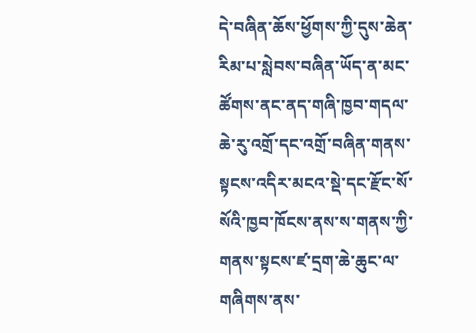དེ་བཞིན་ཆོས་ཕྱོགས་ཀྱི་དུས་ཆེན་རིམ་པ་སླེབས་བཞིན་ཡོད་ན་མང་ཚོགས་ནང་ནད་གཞི་ཁྱབ་གདལ་ཆེ་རུ་འགྲོ་དང་འགྲོ་བཞིན་གནས་སྟངས་འདིར་མངའ་སྡེ་དང་རྫོང་སོ་སོའི་ཁྱབ་ཁོངས་ནས་ས་གནས་ཀྱི་གནས་སྟངས་ཛ་དྲག་ཆེ་ཆུང་ལ་གཞིགས་ནས་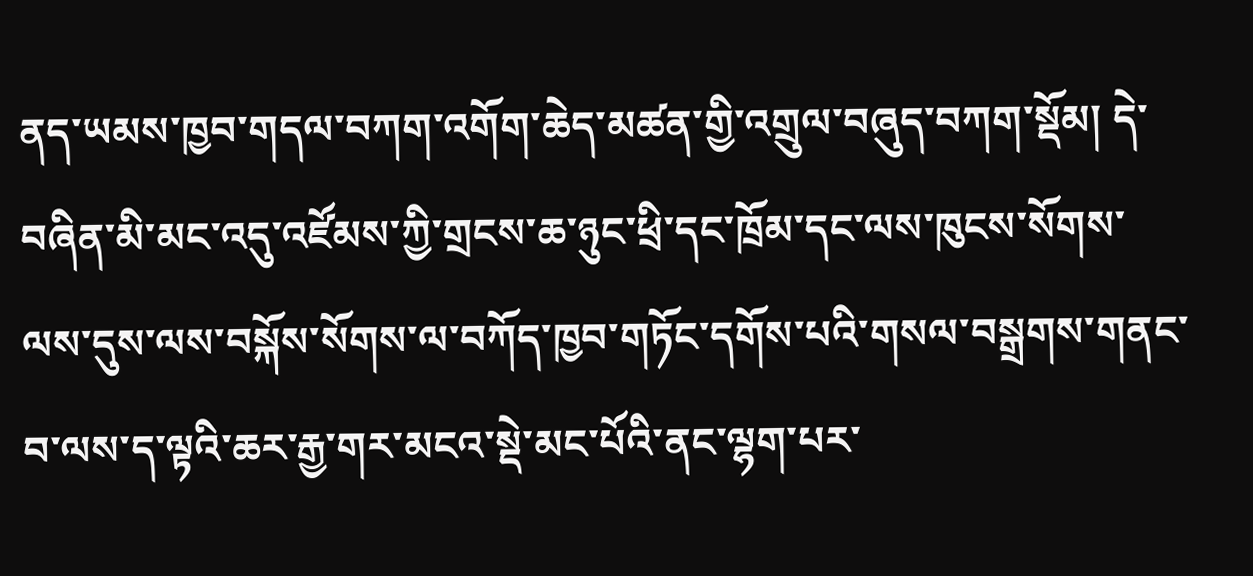ནད་ཡམས་ཁྱབ་གདལ་བཀག་འགོག་ཆེད་མཚན་གྱི་འགྲུལ་བཞུད་བཀག་སྡོམ། དེ་བཞིན་མི་མང་འདུ་འཛོམས་ཀྱི་གྲངས་ཆ་ཉུང་ཕྲི་དང་ཁྲོམ་དང་ལས་ཁུངས་སོགས་ལས་དུས་ལས་བསྐོས་སོགས་ལ་བཀོད་ཁྱབ་གཏོང་དགོས་པའི་གསལ་བསྒྲགས་གནང་བ་ལས་ད་ལྟའི་ཆར་རྒྱ་གར་མངའ་སྡེ་མང་པོའི་ནང་ལྷག་པར་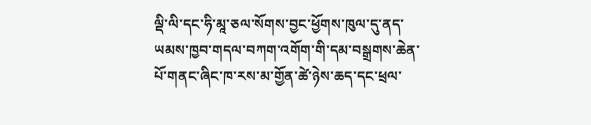ལྡི་ལི་དང་ཧི་མཱ་ཅལ་སོགས་བྱང་ཕྱོགས་ཁུལ་དུ་ནད་ཡམས་ཁྱབ་གདལ་བཀག་འགོག་གི་དམ་བསྒྲགས་ཆེན་པོ་གནང་ཞིང་ཁ་རས་མ་གྱོན་ཚེ་ཉེས་ཆད་དང་ཕྲལ་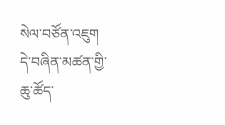སེལ་བཙོན་འཇུག དེ་བཞིན་མཚན་གྱི་ཆུ་ཚོད་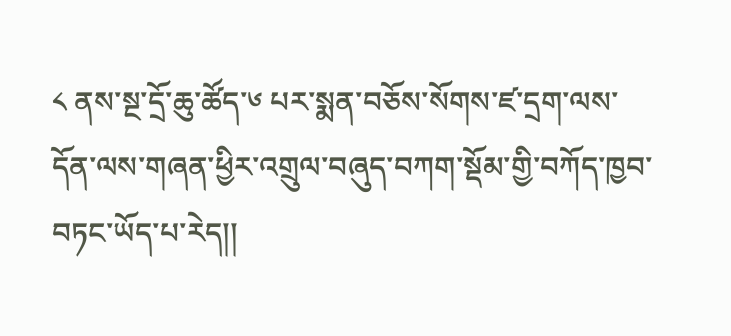༨ ནས་སྔ་དྲོ་ཆུ་ཚོད་༦ པར་སྨན་བཅོས་སོགས་ཛ་དྲག་ལས་དོན་ལས་གཞན་ཕྱིར་འགྲུལ་བཞུད་བཀག་སྡོམ་གྱི་བཀོད་ཁྱབ་བཏང་ཡོད་པ་རེད།།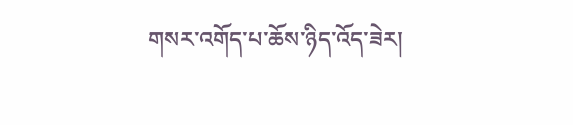གསར་འགོད་པ་ཆོས་ཉིད་འོད་ཟེར།